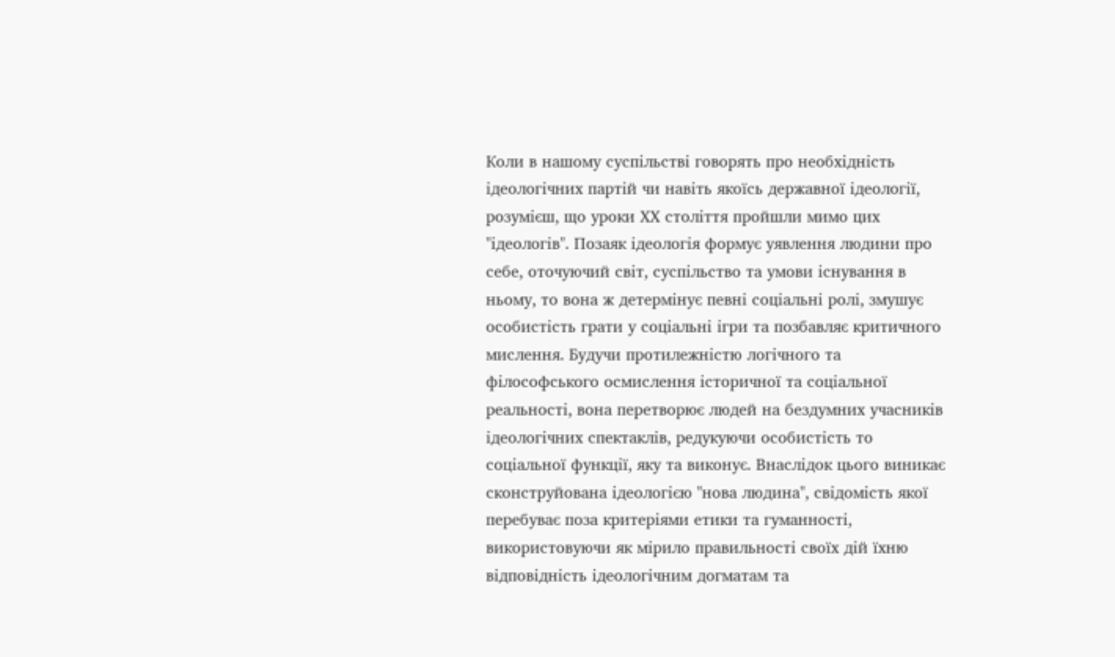Коли в нашому суспільстві говорять про необхідність ідеологічних партій чи навіть якоїсь державної ідеології, розумієш, що уроки ХХ століття пройшли мимо цих "ідеологів". Позаяк ідеологія формує уявлення людини про себе, оточуючий світ, суспільство та умови існування в ньому, то вона ж детермінує певні соціальні ролі, змушує особистість грати у соціальні ігри та позбавляє критичного мислення. Будучи протилежністю логічного та філософського осмислення історичної та соціальної реальності, вона перетворює людей на бездумних учасників ідеологічних спектаклів, редукуючи особистість то соціальної функції, яку та виконує. Внаслідок цього виникає сконструйована ідеологією "нова людина", свідомість якої перебуває поза критеріями етики та гуманності, використовуючи як мірило правильності своїх дій їхню відповідність ідеологічним догматам та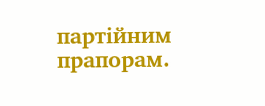партійним прапорам.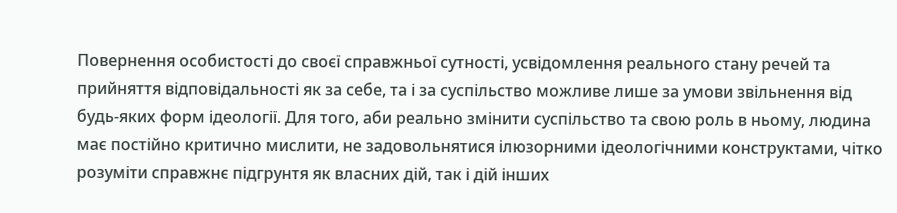Повернення особистості до своєї справжньої сутності, усвідомлення реального стану речей та прийняття відповідальності як за себе, та і за суспільство можливе лише за умови звільнення від будь-яких форм ідеології. Для того, аби реально змінити суспільство та свою роль в ньому, людина має постійно критично мислити, не задовольнятися ілюзорними ідеологічними конструктами, чітко розуміти справжнє підгрунтя як власних дій, так і дій інших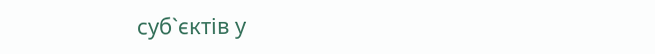суб`єктів у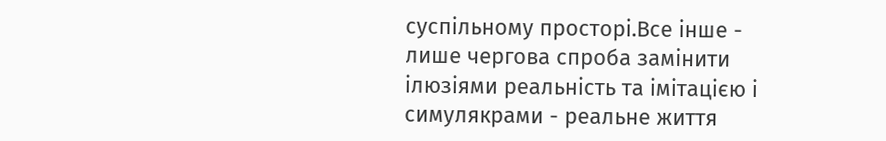суспільному просторі.Все інше - лише чергова спроба замінити ілюзіями реальність та імітацією і симулякрами - реальне життя